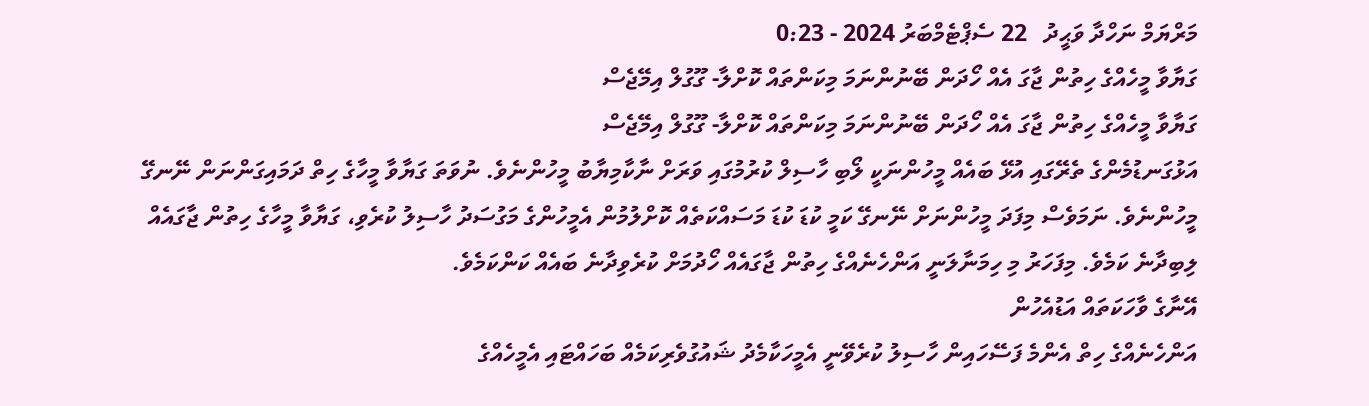މަރްޔަމް ނަހްދާ ވަޙީދު   22 ސެޕްޓެމްބަރު 2024 - 0:23
ގަޔާވާ މީހެއްގެ ހިތުން ޖާގަ އެއް ހޯދަން ބޭނުންނަމަ މިކަންތައް ކޮށްލާ- ގޫގުލް އިމޭޖެސް
ގަޔާވާ މީހެއްގެ ހިތުން ޖާގަ އެއް ހޯދަން ބޭނުންނަމަ މިކަންތައް ކޮށްލާ- ގޫގުލް އިމޭޖެސް
އަޅުގަނޑުމެންގެ ތެރޭގައި އުޅޭ ބައެއް މީހުންނަކީ ލޯބި ހާސިލް ކުރުމުގައި ވަރަށް ނާކާމިޔާބު މީހުންނެވެ. ނުވަތަ ގަޔާވާ މީހާގެ ހިތް ދަމައިގަންނަން ނޭނގޭ މީހުންނެވެ. ނަމަވެސް މިފަދަ މީހުންނަށް ނޭނގޭ ކަމީ ކުޑަ ކުޑަ މަސައްކަތެއް ކޮށްލުމުން އެމީހުންގެ މަގުސަދު ހާސިލު ކުރެވި، ގަޔާވާ މީހާގެ ހިތުން ޖާގައެއް ލިބިދާނެ ކަމެވެ. މިފަހަރު މި ހިމަނާލަނީ އަންހެނެއްގެ ހިތުން ޖާގައެއް ހޯދުމަށް ކުރެވިދާނެ ބައެއް ކަންކަމެވެ.
އޭނާގެ ވާހަކަތައް އަޑުއެހުން
އަންހެނެއްގެ ހިތް އެންމެ ފަސޭހައިން ހާސިލު ކުރެވޭނީ އެމީހަކާމެދު ޝައުގުވެރިކަމެއް ބަހައްޓައި އެމީހެއްގެ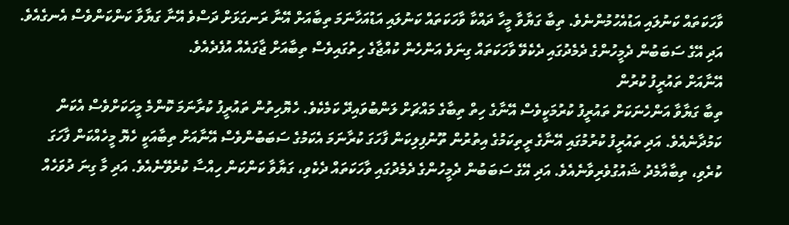ވާހަކަތައް ކަނުލައި އަޑުއެހުމުންނެވެ. ތިބާ ގަޔާވާ މީހާ ދައްކާ ވާހަކަތައް ކަނުލައި އަޑުއަހާނަމަ ތިބާއަށް އޭނާ ރަނގަޅަށް ދަސްވެ އޭނާ ގަޔާވާ ކަންކަންވެސް އެނގެއެވެ. އަދި އޭގެ ސަބަބުން ދެމީހުންގެ ދެމެދުގައި ދެކެވޭ ވާހަކަތައް ގިނަވެ އަންހެން ކުއްޖާގެ ހިތުގައިވެސް ތިބާއަށް ޖާގައެއް އުފެދެއެވެ.
އޭނާއަށް ތައުރީފު ކުރުން
ތިބާ ގަޔާވާ އަންހެނަކަށް ތައުރީފު ކުރުމަކީވެސް އޭނާގެ ހިތް ތިބާގެ މައްޗަށް ލަންބުވައިދޭ ކަމެކެވެ. ހެޔޮހިތުން ތައުރީފު ކުރާނަމަ ކޮންމެ މީހަކަށްވެސް އެކަން ކަމުދާނެއެވެ. އަދި ތައުރީފު ކުރުމުގައި އޭނާގެ ރީތިކަމުގެ އިތުރުން ތޫނުފިލިކަން ފާހަގަ ކުރާނަމަ އެކަމުގެ ސަބަބުންވެސް އޭނާއަށް ތިބާއަކީ ހެޔޮ މީހެއްކަން ފާހަގަ ކުރެވި، ތިބާއާމެދު ޝައުގުވެރިވާނެއެވެ. އަދި އޭގެ ސަބަބުން ދެމީހުންގެ ދެމެދުގައި ވާހަކަތައް ދެކެވި، ގަޔާވާ ކަންކަން ހިއްސާ ކުރެވޭނެއެވެ. އަދި މާ ގިނަ ދުވަހެއް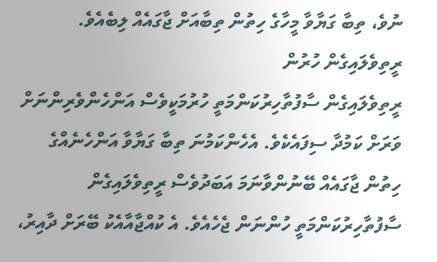ނުވެ، ތިބާ ގަޔާވާ މީހާގެ ހިތުން ތިބާއަށް ޖާގައެއް ލިބެއެވެ.
ރީތިވެލައިގެން ހުރުން
ރީތިވެލައިގެން ސާފުތާހިރުކަންމަތީ ހުރުމަކީވެސް އަންހެންވެރިންނަށް ވަރަށް ކަމުދާ ސިފައެކެވެ. އެހެންކަމުނަ ތިބާ ގަޔާވާ އަންހެނެއްގެ ހިތުން ޖާގައެއް ބޭނުންވާނަމަ އަބަދުވެސް ރީތިވެލައިގެން ސާފުތާހިރުކަންމަތީ ހުންނަން ޖެހެއެވެ. އެ ކުއްޖާއާއެކު ބޭރަށް ދާއިރު،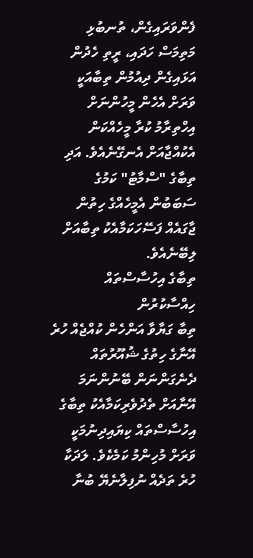ފެންވަރައިގެން، ތުނބުޅި މަތިމަސް ހަދައި، ރީތި ހެދުން އަޅައިގެން ދިއުމުން ތިބާއަކީ ވަރަށް އެހެން މީހުންނަށް އިހްތިރާމު ކުރާ މީހެއްކަން އެކުއްޖާއަށް އެނގޭނެއެވެ. އަދި ތިބާގެ "ސްމާޓު" ކަމުގެ ސަބަބުން އެމީހެއްގެ ހިތުން ޖާގައެއް ފަސޭހަކަމާއެކު ތިބާއަށް ލިބޭނެއެވެ.
ތިބާގެ އިހުސާސްތައް ހިއްސާކުރުން
ތިބާ ގަޔާވާ އަންހެން ކުއްޖެއް ހުރެ އޭނާގެ ހިތުގެ ޝުއޫރުތައް ދެނެގަންނަން ބޭނުންނަމަ އޭނާއަށް ތެދުވެރިކަމާއެކު ތިބާގެ އިހުސާސްތައް ކިޔައިދިނުމަކީ ވަރަށް މުހިންމު ކަމެކެވެ. ލަދަކާ ހުރެ ތަދެއް ނުފިލާނެޔޭ ބުނާ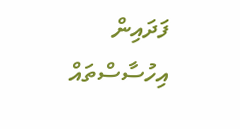ފަދައިން އިހުސާސްތައް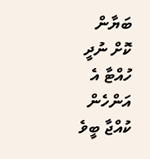ބަޔާން ކޮށް ނުދީ ހުއްޓާ އެ އަންހެން ކުއްޖާ ބީވެ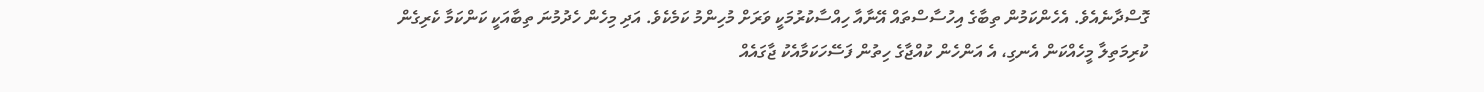ގޮސްދާނެއެވެ. އެހެންކަމުން ތިބާގެ އިހުސާސްތައް އޭނާއާ ހިއްސާކުރުމަކީ ވަރަށް މުހިންމު ކަމެކެވެ. އަދި މިހެން ހެދުމުނަ ތިބާއަކީ ކަންކަމާ ކެރިގެން ކުރިމަތިލާ މީހެއްކަން އެނގި، އެ އަންހެން ކުއްޖާގެ ހިތުން ފަސޭހަކަމާއެކު ޖާގައެއް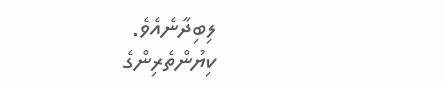ލިބިދާނެއެވެ.
ކިޔުންތެރިންގެ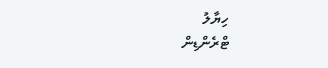ހިޔާލު
ޓްރެންޑިން